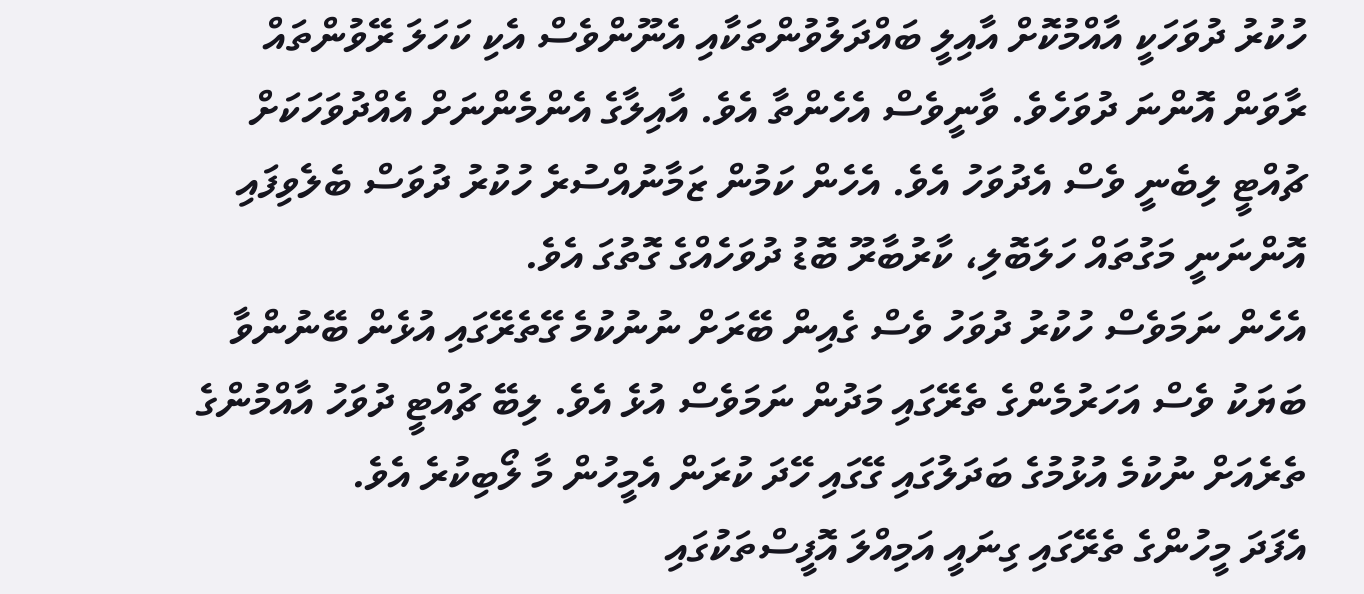ހުކުރު ދުވަހަކީ އާއްމުކޮށް އާއިލީ ބައްދަލުވުންތަކާއި އެނޫންވެސް އެކި ކަހަލަ ރޭވުންތައް ރާވަން އޮންނަ ދުވަހެވެ. ވާނީވެސް އެހެންތާ އެވެ. އާއިލާގެ އެންމެންނަށް އެއްދުވަހަކަށް ޗުއްޓީ ލިބެނީ ވެސް އެދުވަހު އެވެ. އެހެން ކަމުން ޒަމާނުއްސުރެ ހުކުރު ދުވަސް ބެލެވިފައި އޮންނަނީ މަގުތައް ހަލަބޮލި، ކާރުބާރޫ ބޮޑު ދުވަހެއްގެ ގޮތުގަ އެވެ.
އެހެން ނަމަވެސް ހުކުރު ދުވަހު ވެސް ގެއިން ބޭރަށް ނުނުކުމެ ގޭތެރޭގައި އުޅެން ބޭނުންވާ ބަޔަކު ވެސް އަހަރުމެންގެ ތެރޭގައި މަދުން ނަމަވެސް އުޅެ އެވެ. ލިބޭ ޗުއްޓީ ދުވަހު އާއްމުންގެ ތެރެއަށް ނުކުމެ އުޅުމުގެ ބަދަލުގައި ގޭގައި ހޭދަ ކުރަން އެމީހުން މާ ލޯބިކުރެ އެވެ.
އެފަދަ މީހުންގެ ތެރޭގައި ގިނައީ އަމިއްލަ އޮފީސްތަކުގައި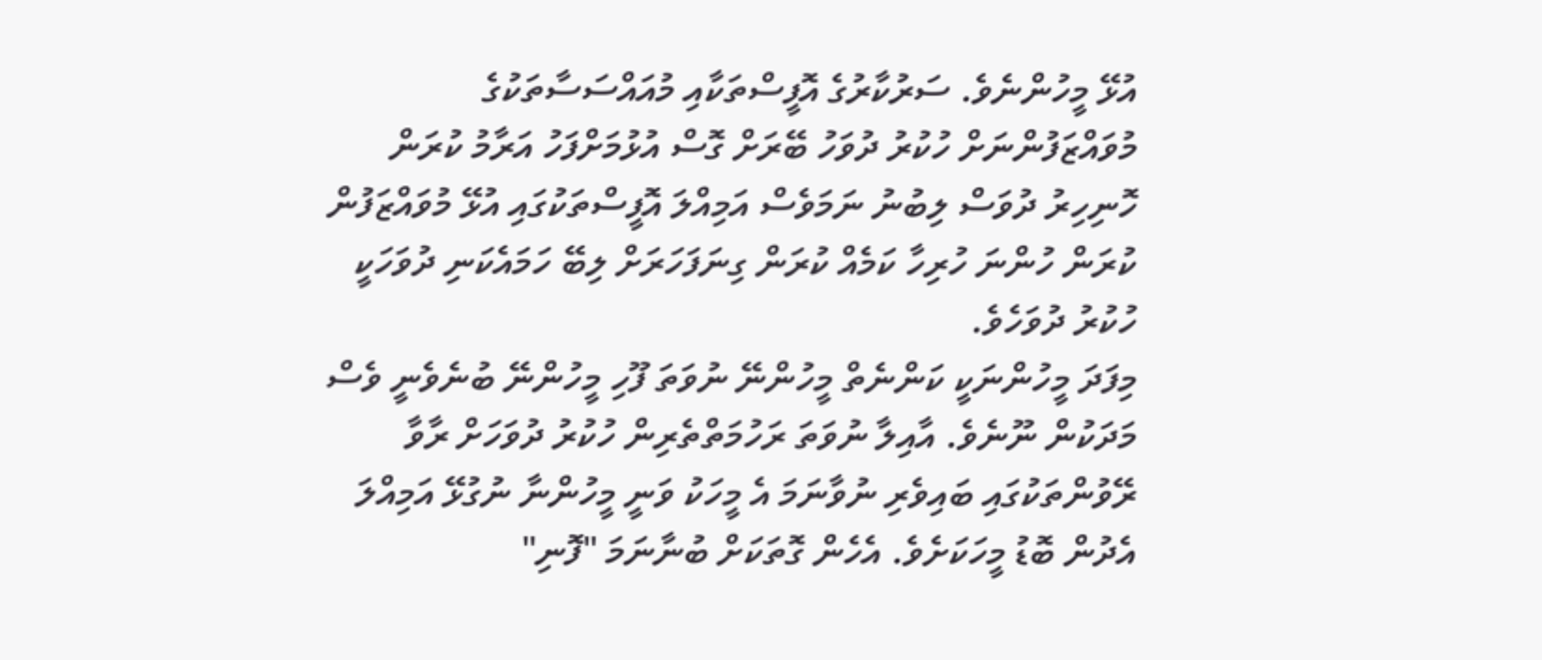އުޅޭ މީހުންނެވެ. ސަރުކާރުގެ އޮފީސްތަކާއި މުއައްސަސާތަކުގެ މުވައްޒަފުންނަށް ހުކުރު ދުވަހު ބޭރަށް ގޮސް އުޅުމަށްފަހު އަރާމު ކުރަން ހޮނިހިރު ދުވަސް ލިބުނު ނަމަވެސް އަމިއްލަ އޮފީސްތަކުގައި އުޅޭ މުވައްޒަފުން ކުރަން ހުންނަ ހުރިހާ ކަމެއް ކުރަން ގިނަފަހަރަށް ލިބޭ ހަމައެކަނި ދުވަހަކީ ހުކުރު ދުވަހެވެ.
މިފަދަ މީހުންނަކީ ކަންނެތް މީހުންނޭ ނުވަތަ ފޫހި މީހުންނޭ ބުނެވެނީ ވެސް މަދަކުން ނޫނެވެ. އާއިލާ ނުވަތަ ރަހުމަތްތެރިން ހުކުރު ދުވަހަށް ރާވާ ރޭވުންތަކުގައި ބައިވެރި ނުވާނަމަ އެ މީހަކު ވަނީ މީހުންނާ ނުގުޅޭ އަމިއްލަ އެދުން ބޮޑު މީހަކަށެވެ. އެހެން ގޮތަކަށް ބުނާނަމަ "ފޮނި"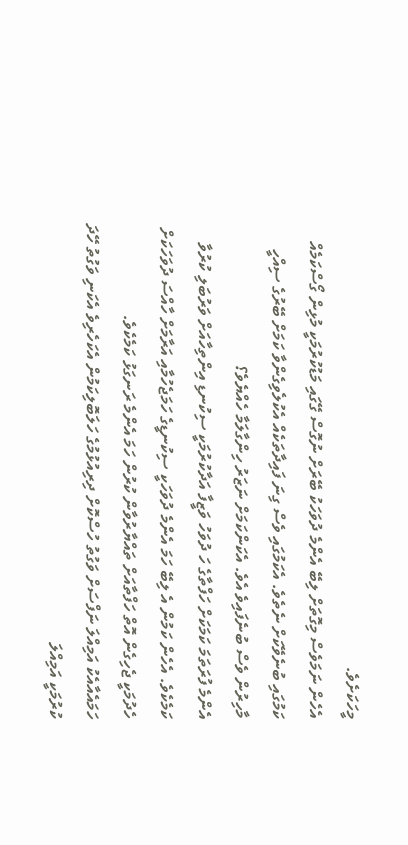މީހަކަށެވެ.
އެހެން ނަމަވެސް މިގޮތަށް ލިބޭ އެންމެ ދުވަހަކު ބޭރަށް ނުގޮސް ގޭގައި މަޑުކުރުމަކީ މުޅިން ގޯސްކަމެއް ކަމުގައި ބުނެވޭކަށް ނެތެވެ. އެކަމުގައި ވެސް ގިނަ ފައިދާތަކެއް އެކުލެވިގެންވާ ކަމަށް ބޭރުގެ ސިއްހީ މާހިރުން ވެސް ބުނެފައިވެ އެވެ. އެކަންކަމަށް ނަޒަރު ހިންގާލަމާ ހެއްޔެވެ؟
އެންމެ ފުރަތަމަ ކަމަކަށް ހަފްތާގެ ހަ ދުވަހު ވަޒީފާ އަދާކުރުމަކީ ސިކުނޑި އިންތިހާއަށް ވަރުބަލި ކުރުވާ ކަމެކެވެ. އެހެން ކަމުން އެ ލިބޭ ހަމަ އެންމެ ދުވަހަކީ ސިކުނޑީގެ ހަމަޖެހުމާއި އަރާމަށް ހާއްސަ ދުވަހަކަށް ހެދުމަކީ ޖެހިގެން އޮތް ހަފްތާއަށް ތައްޔާރުވާން ކުރުން ހަމަ އެންމެ ރަނގަޅު ކަމެކެވެ.
ހަމައެއާއެކު އަމިއްލަ ނަފްސަށް ވަގުތު ހުސްކޮށް ދިރިއުޅުމުގެ ހަލަބޮލިކަމުން އެކަހެރިވެ އެކަނި ވަގުތު ހޭދަ ކުރުމަކީ އަމިއްލަ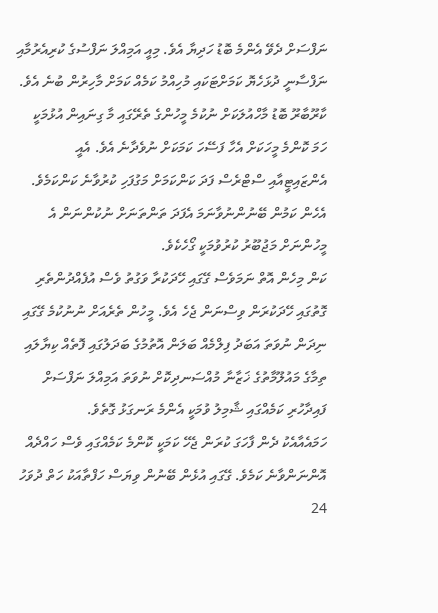ނަފްސަށް ދެވޭ އެންމެ ބޮޑު ހަދިޔާ އެވެ. މިއީ އަމިއްލަ ނަފްސުގެ ކުރިއެރުމާއި ނަފްސާނީ ދުޅަހެޔޮ ކަމަށްޓަކައި މުހިއްމު ކަމެއް ކަމަށް މާހިރުން ބުނެ އެވެ.
ކާރޫބާރޫ ބޮޑު މާހްއުލަކަށް ނުކުމެ މީހުންގެ ތެރޭގައި މާ ގިނައިން އުޅުމަކީ ހަމަ ކޮންމެ މީހަކަށް އެހާ ފަސޭހަ ކަމަކަށް ނުވެދާނެ އެވެ. އެއީ އެންޒައިޓީއާއި ސްޓްރެސް ފަދަ ކަންކަމަށް މަގުފަހި ކުރުވާނެ ކަންކަމެވެ. އެހެން ކަމުން ބޭނުންނުވާނަމަ އެފަދަ ތަންތަނަށް ނުކުންނަން އެ މީހުންނަށް މަޖުބޫރު ކުރުވުމަކީ ގޯހެކެވެ.
ކަން މިހެން އޮތް ނަމަވެސް ގޭގައި ހޭދަކުރާ ވަގުތު ވެސް އުފެއްދުންތެރި ގޮތުގައި ހޭދަކުރަން ވިސްނަން ޖެހެ އެވެ. މީހުން ތެރެއަށް ނުނުކުމެ ގޭގައި ނިދަން ނުވަތަ އަބަދު ފިލްމެއް ބަލަން އޮތުމުގެ ބަދަލުގައި ފޮތެއް ކިޔާލައި ތިމާގެ މައުލޫމާތުގެ ޚަޒާނާ މުއްސަނދިކޮށް ނުވަތަ އަމިއްލަ ނަފްސަށް ފައިދާހުރި ކަމެއްގައި ޝާމިލު ވުމަކީ އެންމެ ރަނގަޅު ގޮތެވެ.
ހަމައެއާއެކު ދެން ފާހަގަ ކުރަން ޖެހޭ ކަމަކީ ކޮންމެ ކަމެއްގައި ވެސް ހައްދެއް އޮންނަންވާނެ ކަމެވެ. ގޭގައި އުޅެން ބޭނުން ވިޔަސް ހަފްތާއަކު ހަތް ދުވަހު 24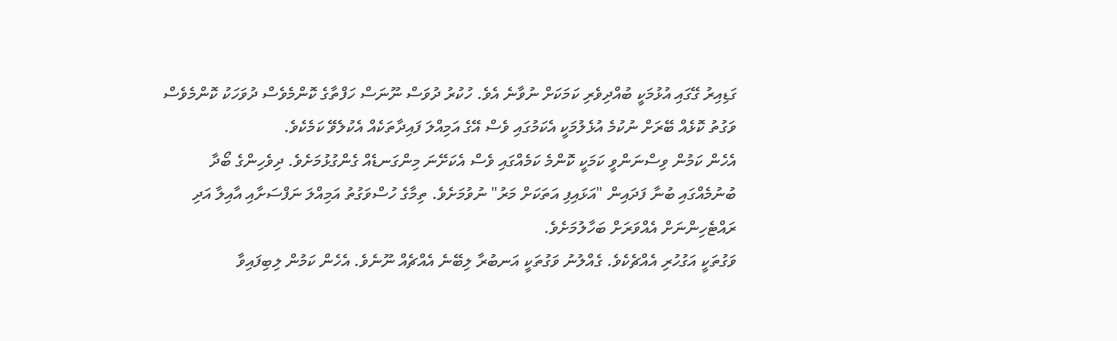ގަޑިއިރު ގޭގައި އުޅުމަކީ ބުއްދިވެރި ކަމަކަށް ނުވާނެ އެވެ. ހުކުރު ދުވަސް ނޫނަސް ހަފްތާގެ ކޮންމެވެސް ދުވަހަކު ކޮންމެވެސް ވަގުތު ކޮޅެއް ބޭރަށް ނުކުމެ އުޅެލުމަކީ އެކަމުގައި ވެސް އޭގެ އަމިއްލަ ފައިދާތަކެއް އެކުލެވޭ ކަމެކެވެ.
އެހެން ކަމުން ވިސްނަންވީ ކަމަކީ ކޮންމެ ކަމެއްގައި ވެސް އެކަށޭނަ މިންގަނޑެއް ގެންގުޅުމަށެވެ. ދިވެހިންގެ ބޯދާ ބުނުމެއްގައި ބުނާ ފަދައިން "އަޅައިފި އަތަކަށް މަރު" ނުވުމަށެވެ. ތިމާގެ ހުސްވަގުތު އަމިއްލަ ނަފްސަށާއި އާއިލާ އަދި ރައްޓެހިންނަށް އެއްވަރަށް ބަހާލުމަށެވެ.
ވަގުތަކީ އަގުހުރި އެއްޗެކެވެ. ގެއްލުނު ވަގުތަކީ އަނބުރާ ލިބޭނެ އެއްޗެއް ނޫނެވެ. އެހެން ކަމުން ލިބިފައިވާ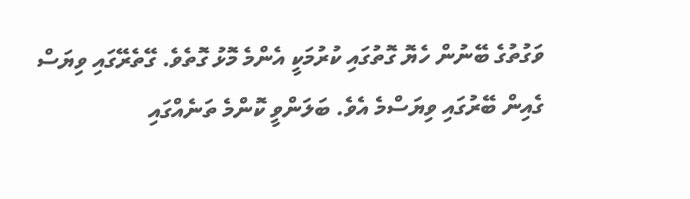ވަގުތުގެ ބޭނުން ހެޔޮ ގޮތުގައި ކުރުމަކީ އެންމެ މޮޅު ގޮތެވެ. ގޭތެރޭގައި ވިޔަސް ގެއިން ބޭރުގައި ވިޔަސްމެ އެވެ. ބަލަންވީ ކޮންމެ ތަނެއްގައި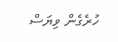ހުރެގެން ވިޔަސް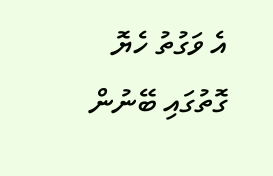އެ ވަގުތު ހެޔޮ ގޮތުގައި ބޭނުން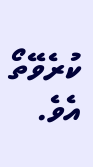ކުރެވޭތޯ އެވެ.